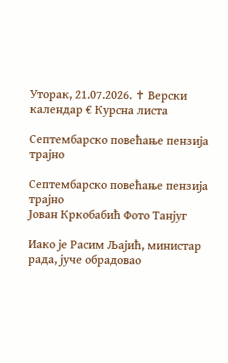Уторак, 21.07.2026. ✝ Верски календар € Курсна листа

Септембарско повећање пензија трајно

Септембарско повећање пензија трајно
Јован Кркобабић Фото Танјуг

Иако је Расим Љајић, министар рада, јуче обрадовао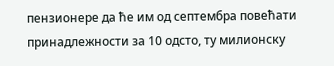пензионере да ће им од септембра повећати принадлежности за 10 одсто, ту милионску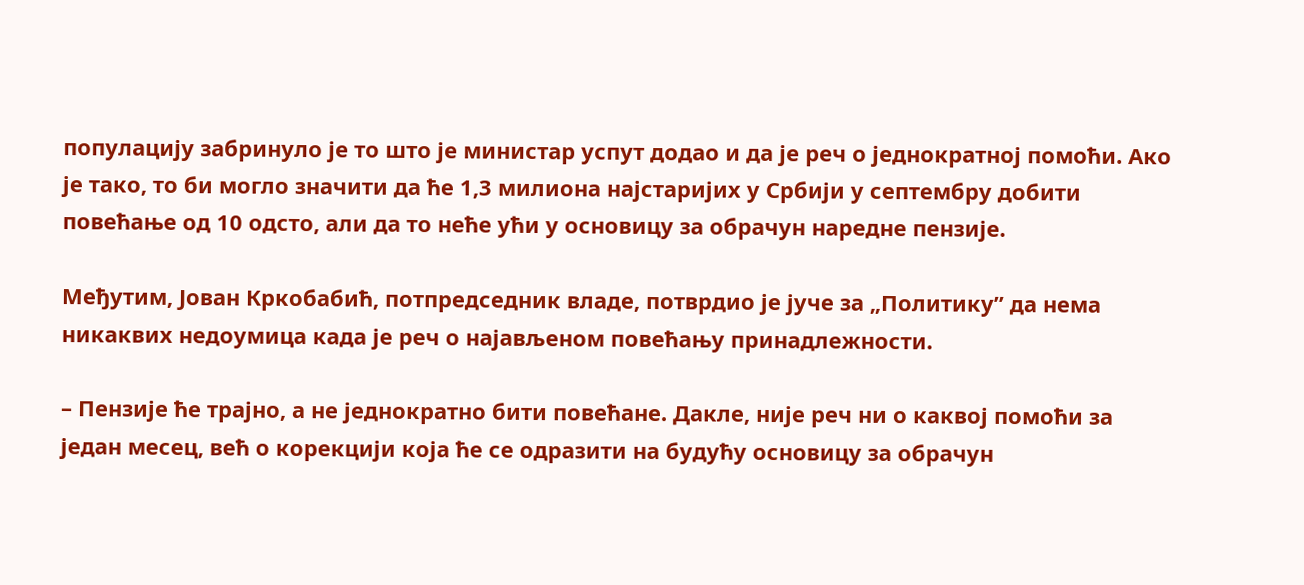популацију забринуло је то што је министар успут додао и да је реч о једнократној помоћи. Ако је тако, то би могло значити да ће 1,3 милиона најстаријих у Србији у септембру добити повећање од 10 одсто, али да то неће ући у основицу за обрачун наредне пензије.

Међутим, Јован Кркобабић, потпредседник владе, потврдио је јуче за „Политику” да нема никаквих недоумица када је реч о најављеном повећању принадлежности.

– Пензије ће трајно, а не једнократно бити повећане. Дакле, није реч ни о каквој помоћи за један месец, већ о корекцији која ће се одразити на будућу основицу за обрачун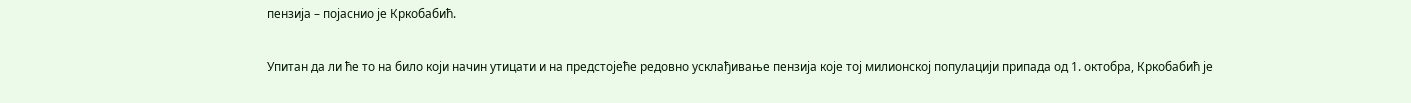пензија – појаснио је Кркобабић.

Упитан да ли ће то на било који начин утицати и на предстојеће редовно усклађивање пензија које тој милионској популацији припада од 1. октобра, Кркобабић је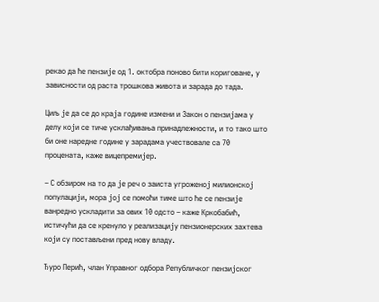рекао да ће пензије од 1. октобра поново бити кориговане, у зависности од раста трошкова живота и зарада до тада.

Циљ је да се до краја године измени и Закон о пензијама у делу који се тиче усклађивања принадлежности, и то тако што би оне наредне године у зарадама учествовале са 70 процената, каже вицепремијер.

– С обзиром на то да је реч о заиста угроженој милионској популацији, мора јој се помоћи тиме што ће се пензије ванредно ускладити за ових 10 одсто – каже Кркобабић, истичући да се кренуло у реализацију пензионерских захтева који су постављени пред нову владу.

Ђуро Перић, члан Управног одбора Републичког пензијског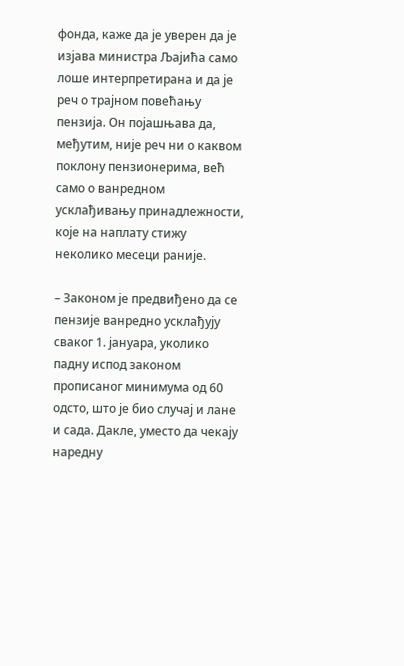фонда, каже да је уверен да је изјава министра Љајића само лоше интерпретирана и да је реч о трајном повећању пензија. Он појашњава да, међутим, није реч ни о каквом поклону пензионерима, већ само о ванредном усклађивању принадлежности, које на наплату стижу неколико месеци раније.

– Законом је предвиђено да се пензије ванредно усклађују сваког 1. јануара, уколико падну испод законом прописаног минимума од 60 одсто, што је био случај и лане и сада. Дакле, уместо да чекају наредну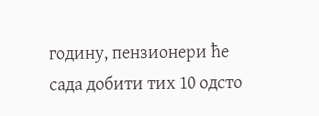годину, пензионери ће сада добити тих 10 одсто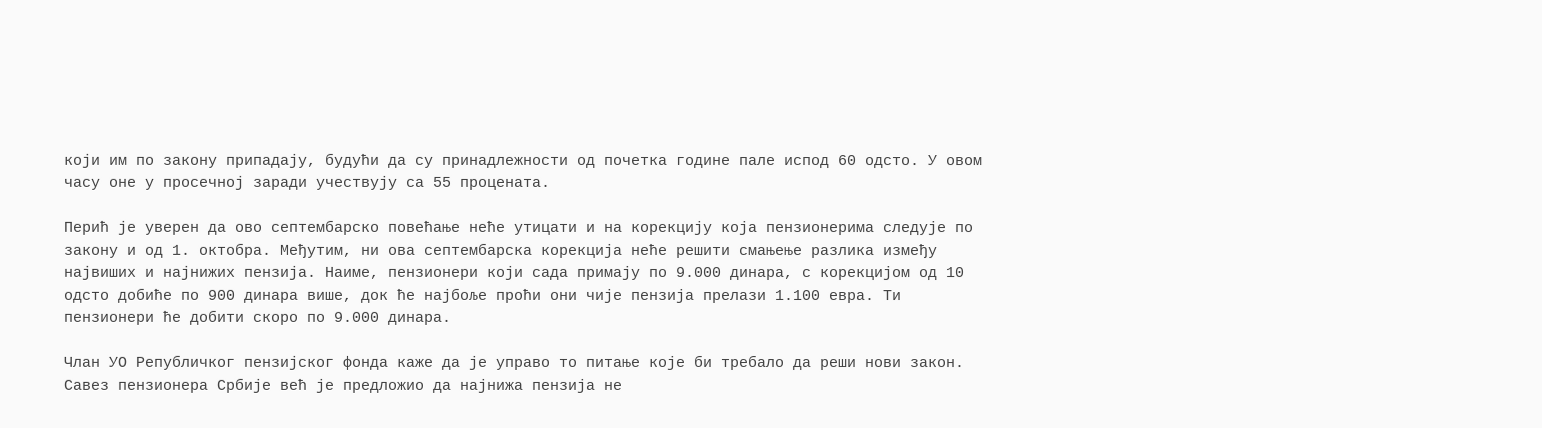који им по закону припадају, будући да су принадлежности од почетка године пале испод 60 одсто. У овом часу оне у просечној заради учествују са 55 процената.

Перић је уверен да ово септембарско повећање неће утицати и на корекцију која пензионерима следује по закону и од 1. октобра. Међутим, ни ова септембарска корекција неће решити смањење разлика између највиших и најнижих пензија. Наиме, пензионери који сада примају по 9.000 динара, с корекцијом од 10 одсто добиће по 900 динара више, док ће најбоље проћи они чије пензија прелази 1.100 евра. Ти пензионери ће добити скоро по 9.000 динара.

Члан УО Републичког пензијског фонда каже да је управо то питање које би требало да реши нови закон. Савез пензионера Србије већ је предложио да најнижа пензија не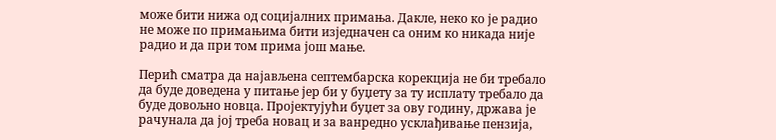може бити нижа од социјалних примања. Дакле, неко ко је радио не може по примањима бити изједначен са оним ко никада није радио и да при том прима још мање.

Перић сматра да најављена септембарска корекција не би требало да буде доведена у питање јер би у буџету за ту исплату требало да буде довољно новца. Пројектујући буџет за ову годину, држава је рачунала да јој треба новац и за ванредно усклађивање пензија,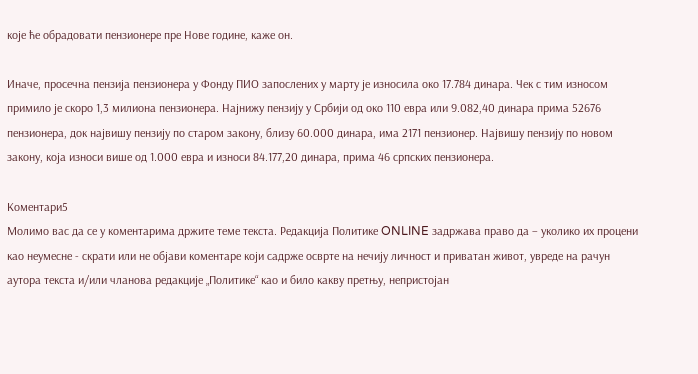које ће обрадовати пензионере пре Нове године, каже он.

Иначе, просечна пензија пензионера у Фонду ПИО запослених у марту је износила око 17.784 динара. Чек с тим износом примило је скоро 1,3 милиона пензионера. Најнижу пензију у Србији од око 110 евра или 9.082,40 динара прима 52676 пензионера, док највишу пензију по старом закону, близу 60.000 динара, има 2171 пензионер. Највишу пензију по новом закону, која износи више од 1.000 евра и износи 84.177,20 динара, прима 46 српских пензионера.

Коментари5
Молимо вас да се у коментарима држите теме текста. Редакција Политике ONLINE задржава право да – уколико их процени као неумесне - скрати или не објави коментаре који садрже осврте на нечију личност и приватан живот, увреде на рачун аутора текста и/или чланова редакције „Политике“ као и било какву претњу, непристојан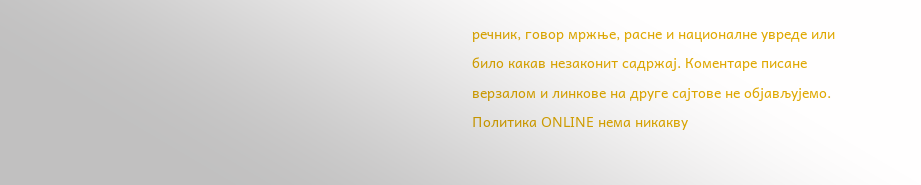речник, говор мржње, расне и националне увреде или било какав незаконит садржај. Коментаре писане верзалом и линкове на друге сајтове не објављујемо. Политика ONLINE нема никакву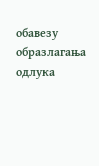обавезу образлагања одлука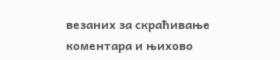везаних за скраћивање коментара и њихово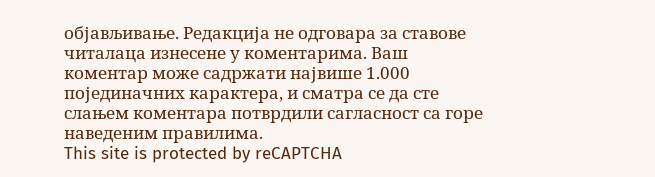објављивање. Редакција не одговара за ставове читалаца изнесене у коментарима. Ваш коментар може садржати највише 1.000 појединачних карактера, и сматра се да сте слањем коментара потврдили сагласност са горе наведеним правилима.
This site is protected by reCAPTCHA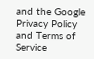and the Google Privacy Policy and Terms of Service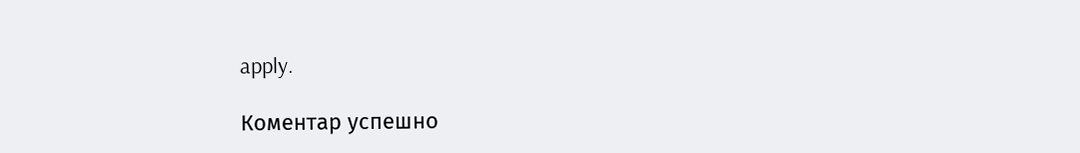apply.

Комeнтар успeшно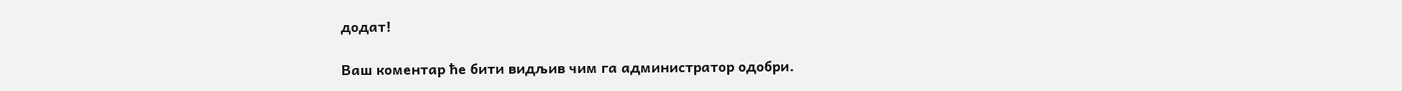додат!

Ваш комeнтар ћe бити видљив чим га администратор одобри.